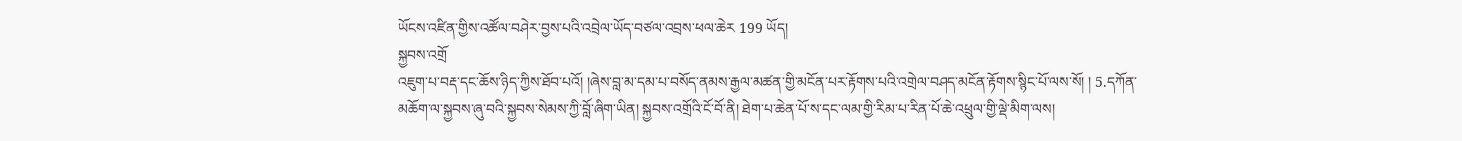ཡོངས་འཛིན་གྱིས་འཚོལ་བཤེར་བྱས་པའི་འབྲེལ་ཡོད་བཙལ་འབྲས་ཕལ་ཆེར 199 ཡོད།
སྐྱབས་འགྲོ
འཇུག་པ་བརྡ་དང་ཆོས་ཉིད་ཀྱིས་ཐོབ་པའོ། །ཞེས་བླ་མ་དམ་པ་བསོད་ནམས་རྒྱལ་མཚན་གྱི་མངོན་པར་རྟོགས་པའི་འགྲེལ་བཤད་མངོན་རྟོགས་སྙིང་པོ་ལས་སོ། ། 5.དཀོན་མཆོག་ལ་སྐྱབས་ཞུ་བའི་སྐྱབས་སེམས་ཀྱི་བློ་ཞིག་ཡིན། སྐྱབས་འགྲོའི་ངོ་བོ་ནི། ཐེག་པ་ཆེན་པོ་ས་དང་ལམ་གྱི་རིམ་པ་རིན་པོ་ཆེ་འཕྲུལ་གྱི་ལྡེ་མིག་ལས།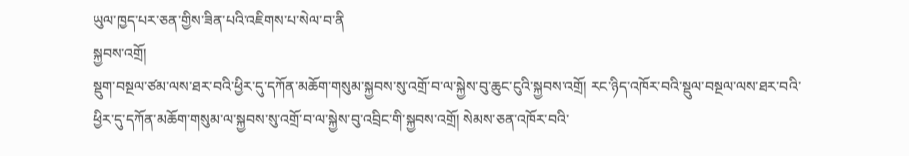ཡུལ་ཁྱད་པར་ཅན་གྱིས་ཟིན་པའི་འཇིགས་པ་སེལ་བ་ནི
སྐྱབས་འགྲོ།
སྡུག་བསྔལ་ཙམ་ལས་ཐར་བའི་ཕྱིར་དུ་དཀོན་མཆོག་གསུམ་སྐྱབས་སུ་འགྲོ་བ་ལ་སྐྱེས་བུ་ཆུང་ངུའི་སྐྱབས་འགྲོ། རང་ཉིད་འཁོར་བའི་སྡུལ་བསྔལ་ལས་ཐར་བའི་ཕྱིར་དུ་དཀོན་མཆོག་གསུམ་ལ་སྐྱབས་སུ་འགྲོ་བ་ལ་སྐྱེས་བུ་འབྲིང་གི་སྐྱབས་འགྲོ། སེམས་ཅན་འཁོར་བའི་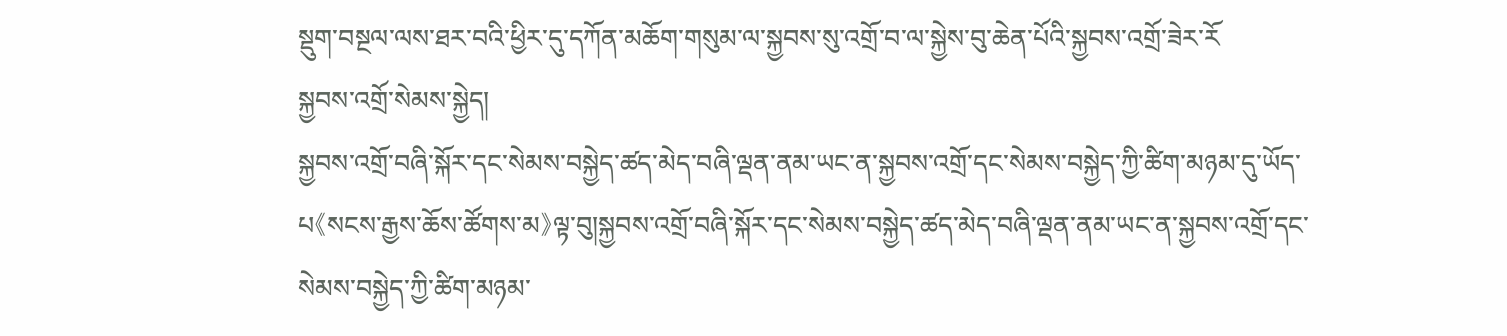སྡུག་བསྔལ་ལས་ཐར་བའི་ཕྱིར་དུ་དཀོན་མཆོག་གསུམ་ལ་སྐྱབས་སུ་འགྲོ་བ་ལ་སྐྱེས་བུ་ཆེན་པོའི་སྐྱབས་འགྲོ་ཟེར་རོ
སྐྱབས་འགྲོ་སེམས་སྐྱེད།
སྐྱབས་འགྲོ་བཞི་སྐོར་དང་སེམས་བསྐྱེད་ཚད་མེད་བཞི་ལྡན་ནམ་ཡང་ན་སྐྱབས་འགྲོ་དང་སེམས་བསྐྱེད་ཀྱི་ཚིག་མཉམ་དུ་ཡོད་པ《སངས་རྒྱས་ཆོས་ཚོགས་མ》ལྟ་བུ།སྐྱབས་འགྲོ་བཞི་སྐོར་དང་སེམས་བསྐྱེད་ཚད་མེད་བཞི་ལྡན་ནམ་ཡང་ན་སྐྱབས་འགྲོ་དང་སེམས་བསྐྱེད་ཀྱི་ཚིག་མཉམ་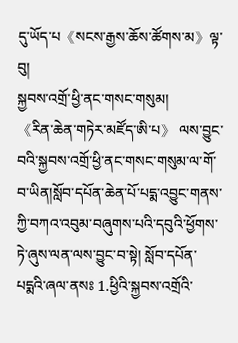དུ་ཡོད་པ《སངས་རྒྱས་ཆོས་ཚོགས་མ》ལྟ་བུ།
སྐྱབས་འགྲོ་ཕྱི་ནང་གསང་གསུམ།
《རིན་ཆེན་གཏེར་མཛོད་ཨི་པ》 ལས་བྱུང་བའི་སྐྱབས་འགྲོ་ཕྱི་ནང་གསང་གསུམ་ལ་གོ་བ་ཡིན།སློབ་དཔོན་ཆེན་པོ་པདྨ་འབྱུང་གནས་ཀྱི་བཀའ་འབུམ་བཞུགས་པའི་དབུའི་ཕྱོགས་ཏེ་ཞུས་ལན་ལས་བྱུང་བ་སྟེ། སློབ་དཔོན་པདྨའི་ཞལ་ནསཿ 1.ཕྱིའི་སྐྱབས་འགྲོའི་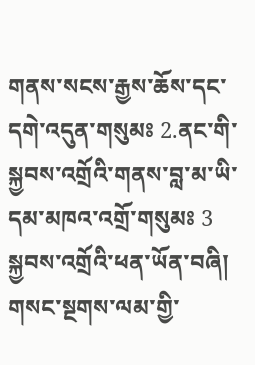གནས་སངས་རྒྱས་ཆོས་དང་དགེ་འདུན་གསུམཿ 2.ནང་གི་སྐྱབས་འགྲོའི་གནས་བླ་མ་ཡི་དམ་མཁའ་འགྲོ་གསུམཿ 3
སྐྱབས་འགྲོའི་ཕན་ཡོན་བཞི།
གསང་སྔགས་ལམ་གྱི་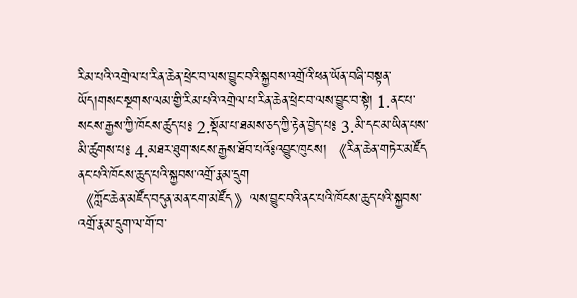རིམ་པའི་འགྲེལ་པ་རིན་ཆེན་ཕྲེང་བ་ལས་བྱུང་བའི་སྐྱབས་འགྲོའི་ཕན་ཡོན་བཞི་བསྟན་ཡོད།གསང་སྔགས་ལམ་གྱི་རིམ་པའི་འགྲེལ་པ་རིན་ཆེན་ཕྲེང་བ་ལས་བྱུང་བ་སྟེ། 1.ནང་པ་སངས་རྒྱས་ཀྱི་ཁོངས་ཚུད་པ༔ 2.སྡོམ་པ་ཐམས་ཅད་ཀྱི་རྟེན་བྱེད་པ༔ 3.མི་དང་མ་ཡིན་པས་མི་ཚུགས་པ༔ 4.མཐར་ཐུག་སངས་རྒྱས་ཐོབ་པའོ༔འབྱུང་ཁུངས། 《རིན་ཆེན་གཏེར་མཛོད
ནང་པའི་ཁོངས་ཆུད་པའི་སྐྱབས་འགྲོ་རྣམ་དྲུག
《ཀློང་ཆེན་མཛོད་བདུན་མན་ངག་མཛོད》ལས་བྱུང་བའི་ནང་པའི་ཁོངས་ཆུད་པའི་སྐྱབས་འགྲོ་རྣམ་དྲུག་ལ་གོ་བ་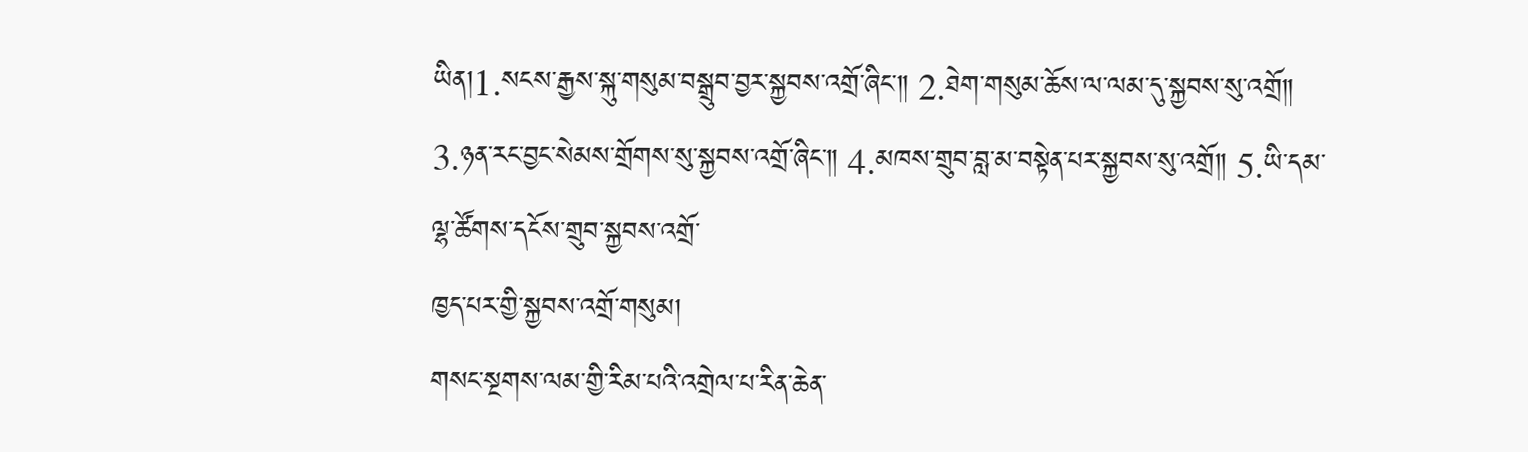ཡིན།1.སངས་རྒྱས་སྐུ་གསུམ་བསྒྲུབ་བྱར་སྐྱབས་འགྲོ་ཞིང་༎ 2.ཐེག་གསུམ་ཆོས་ལ་ལམ་དུ་སྐྱབས་སུ་འགྲོ༎ 3.ཉན་རང་བྱང་སེམས་གྲོགས་སུ་སྐྱབས་འགྲོ་ཞིང་༎ 4.མཁས་གྲུབ་བླ་མ་བསྟེན་པར་སྐྱབས་སུ་འགྲོ༎ 5.ཡི་དམ་ལྷ་ཚོགས་དངོས་གྲུབ་སྐྱབས་འགྲོ་
ཁྱད་པར་གྱི་སྐྱབས་འགྲོ་གསུམ།
གསང་སྔགས་ལམ་གྱི་རིམ་པའི་འགྲེལ་པ་རིན་ཆེན་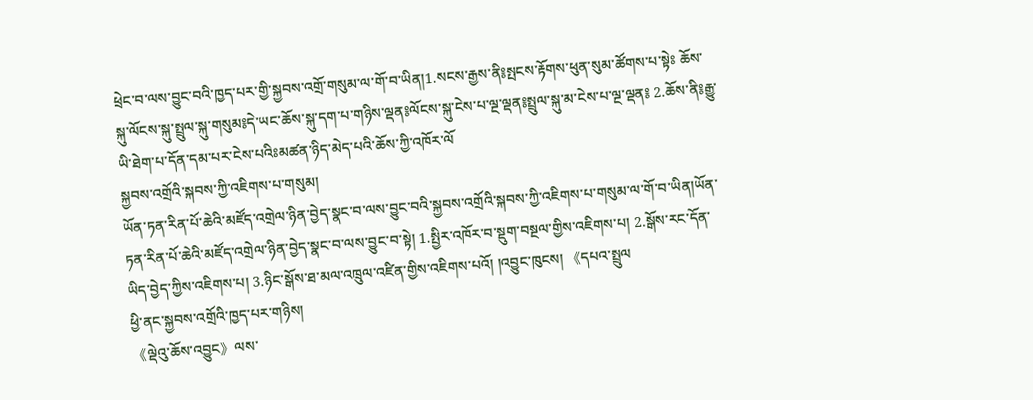ཕྲེང་བ་ལས་བྱུང་བའི་ཁྱད་པར་གྱི་སྐྱབས་འགྲོ་གསུམ་ལ་གོ་བ་ཡིན།1.སངས་རྒྱས་ནི༔སྤངས་རྟོགས་ཕུན་སུམ་ཚོགས་པ་སྟེཿ ཆོས་སྐུ་ལོངས་སྐུ་སྤྲུལ་སྐུ་གསུམ༔དེ་ཡང་ཆོས་སྐུ་དག་པ་གཉིས་ལྡན༔ལོངས་སྐུ་ངེས་པ་ལྔ་ལྡན༔སྤྲུལ་སྐུ་མ་ངེས་པ་ལྔ་ལྡན༔ 2.ཆོས་ནི༔རྒྱུ་ཡི་ཐེག་པ་དོན་དམ་པར་ངེས་པའིཿམཚན་ཉིད་མེད་པའི་ཆོས་ཀྱི་འཁོར་ལོ
སྐྱབས་འགྲོའི་སྐབས་ཀྱི་འཇིགས་པ་གསུམ།
ཡོན་ཏན་རིན་པོ་ཆེའི་མཛོད་འགྲེལ་ཉིན་བྱེད་སྣང་བ་ལས་བྱུང་བའི་སྐྱབས་འགྲོའི་སྐབས་ཀྱི་འཇིགས་པ་གསུམ་ལ་གོ་བ་ཡིན།ཡོན་ཏན་རིན་པོ་ཆེའི་མཛོད་འགྲེལ་ཉིན་བྱེད་སྣང་བ་ལས་བྱུང་བ་སྟེ། 1.སྤྱིར་འཁོར་བ་སྡུག་བསྔལ་གྱིས་འཇིགས་པ། 2.སྒོས་རང་དོན་ཡིད་བྱེད་ཀྱིས་འཇིགས་པ། 3.ཉིང་སྒོས་ཐ་མལ་འཁྲུལ་འཛིན་གྱིས་འཇིགས་པའོ། །འབྱུང་ཁུངས། 《དཔའ་སྤྲུལ
ཕྱི་ནང་སྐྱབས་འགྲོའི་ཁྱད་པར་གཉིས།
《ལྡེའུ་ཆོས་འབྱུང》ལས་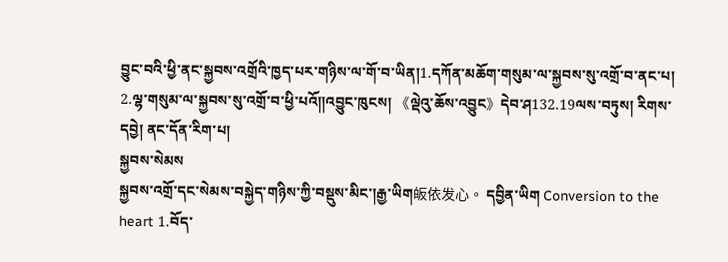བྱུང་བའི་ཕྱི་ནང་སྐྱབས་འགྲོའི་ཁྱད་པར་གཉིས་ལ་གོ་བ་ཡིན།1.དཀོན་མཆོག་གསུམ་ལ་སྐྱབས་སུ་འགྲོ་བ་ནང་པ། 2.ལྷ་གསུམ་ལ་སྐྱབས་སུ་འགྲོ་བ་ཕྱི་པའོ༎འབྱུང་ཁུངས། 《ལྡེའུ་ཆོས་འབྱུང》དེབ་ཤ132.19ལས་བཏུས། རིགས་དབྱེ། ནང་དོན་རིག་པ།
སྐྱབས་སེམས
སྐྱབས་འགྲོ་དང་སེམས་བསྐྱེད་གཉིས་ཀྱི་བསྡུས་མིང་།རྒྱ་ཡིག皈依发心。 དབྱིན་ཡིག Conversion to the heart 1.བོད་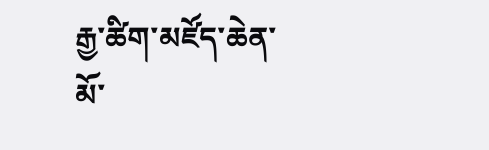རྒྱ་ཚིག་མཛོད་ཆེན་མོ་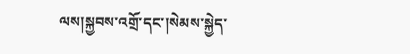ལས།སྐྱབས་འགྲོ་དང་།སེམས་སྐྱེད་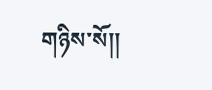གཉིས་སོ།།